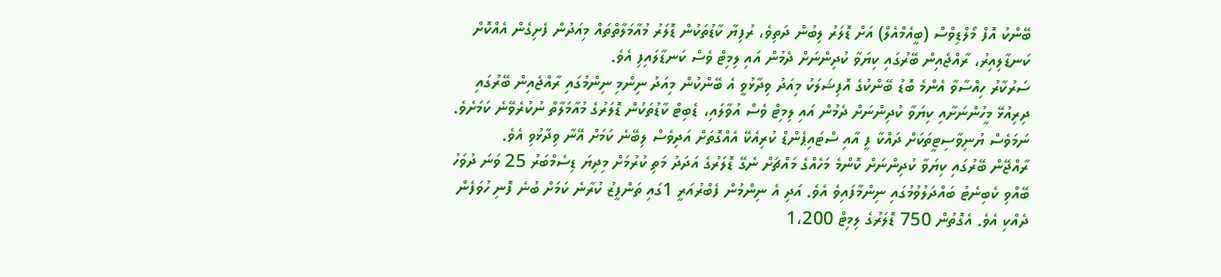ބޭންކު އޮފް މޯލްޑިވްސް (ބީއެމްއެލް) އަށް ޑޮލަރު ލިބުން ދަތިވެ، ރުފިޔާ ކާޑުތަކުން ޑޮލަރު މުއާމަލާތްތައް މިއަދުން ފެށިގެން އެއްކޮށް ކަނޑާލިއިރު، ރާއްޖެއިން ބޭރުގައި ކިޔަވާ ކުދިންނަށް ދެމުން އައި ލިމިޓް ވެސް ކަނޑާލައިފި އެވެ.
ސަރުކާރު ހިއްސާވާ އެންމެ ބޮޑު ބޭންކުގެ އޮފިޝަލަކު މިއަދު ވިދާޅުވީ އެ ބޭންކުން މިއަދު ނިންމި ނިންމުގައި ރާއްޖެއިން ބޭރުގައި ދިރިއުޅޭ މީހުންނަށާއި ކިޔަވާ ކުދިންނަށް ދެމުން އައި ލިމިޓް ވެސް އުވާލައި، ޑެބިޓް ކާޑުތަކުން ޑޮލަރުގެ މުއާމަލާތް ނުކުރެވޭނެ ކަމަށެވެ. ނަމަވެސް ޔުނިވާސިޓީތަކަށް ދައްކާ ފީ އާއި ސްޓައިޕެންޑް ކުރިއެކޭ އެއްގޮތަށް އަދިވެސް ލިބޭނެ ކަމަށް އޭނާ ވިދާޅުވި އެވެ.
ރާއްޖޭން ބޭރުގައި ކިޔަވާ ކުދިންނަށް ކޮންމެ މަހެއްގެ މައްޗަށް ނެގޭ ޑޮލަރުގެ އަދަދު މަތި ކުރުމަށް މިދިޔަ ޑިސެމްބަރު 25 ވަނަ ދުވަހު ބޭއްވި ކެބިނެޓު ބައްދަލުވުމުގައި ނިންމާފައިވެ އެވެ. އަދި އެ ނިންމުން ފެބްރުއަރީ 1ގައި ތަންފީޒު ކުރާނެ ކަމަށް ބުނެ ފޮނި ހުވަފެން ދެއްކި އެވެ. އެގޮތުން 750 ޑޮލަރުގެ ލިމިޓް 1،200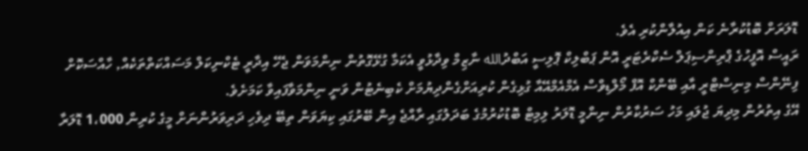ޑޮލަރަށް ބޮޑުކުރާނެ ކަން އިއުލާންކުރި އެވެ.
ރައީސް އޮފީހުގެ ޕްރިންސިޕަލް ސެކްރެޓަރީ އޮން ޕަބްލިކް ޕޮލިސީ އަބްދުالله ނާޒިމް ވިދާޅުވީ އެކަމާ ގުޅޭގޮތުން ނިންމަވަން ޖެހޭ އިދާރީ ޓެކްނިކަލް މަސައްކަތްތަކެއް, ހާއްސަކޮށް ފިނޭންސް މިނިސްޓްރީ އާއި ބޭންކް އޮފް މޯލްޑިވްސް އެމްއެމްއޭއާ ގުޅިގެން ކުރިއަށްގެންދިޔުމަށް ކެބިނެޓުން ވަނީ ނިންމަވާފައިވާ ކަމަށެވެ.
އޭގެ އިތުރުން މިދިޔަ ޖުލައި މަހު ސަރުކާރުން ނިންމީ ޑޮލަރު ލިމިޓް ބޮޑުކުރުމުގެ ބަދަލުގައި ރާއްޖެ އިން ބޭރުގައި ކިޔަވަން ތިބޭ ދިވެހި ދަރިވަރުންނަށް މީގެ ކުރިން 1،000 ޑޮލަރާ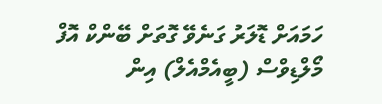ހަމައަށް ޑޮލަރު ގަނެވޭ ގޮތަށް ބޭންކް އޮފް މޯލްޑިވްސް (ބީއެމްއެލް) އިން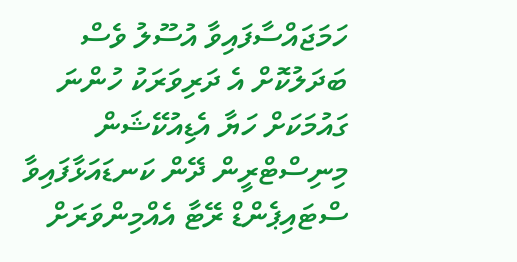ހަމަޖައްސާފައިވާ އުސޫލު ވެސް ބަދަލުކޮށް އެ ދަރިވަރަކު ހުންނަ ގައުމަކަށް ހަޔާ އެޑިއުކޭޝަން މިނިސްޓްރީން ދޭން ކަނޑައަޅާފައިވާ ސްޓައިޕެންޑް ރޭޓާ އެއްމިންވަރަށް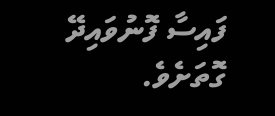ފައިސާ ފޮނުވައިދޭ ގޮތަށެވެ.